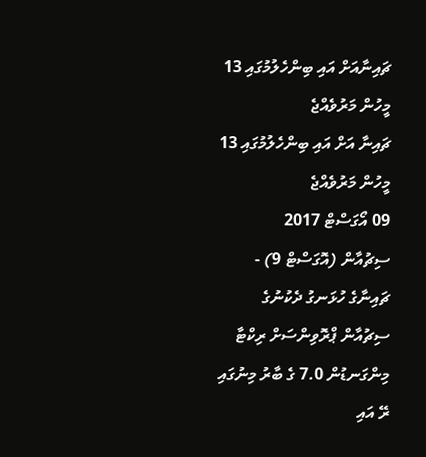ޗައިނާއަށް އައި ބިންހެލުމުގައި 13 މީހުން މަރުވެއްޖެ
ޗައިނާ އަށް އައި ބިންހެލުމުގައި 13 މީހުން މަރުވެއްޖެ
09 އޯގަސްޓް 2017
ސިޗުއާން (އޮގަސްޓް 9) - ޗައިނާގެ ހުޅަނގު ދެކުނުގެ ސިޗުއާން ޕްރޮވިންސަށް ރިކްޓާ މިންގަނޑުން 7.0 ގެ ބާރު މިނުގައި ރޭ އައި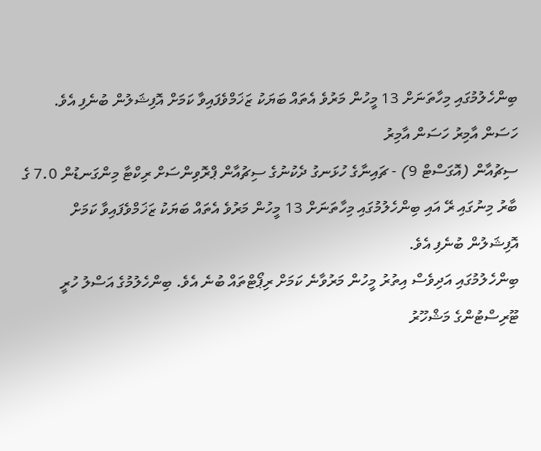ބިންހެލުމުގައި މިހާތަނަށް 13 މީހުން މަރުވެ އެތައް ބަޔަކު ޒަޚަމްވެފައިވާ ކަމަށް އޮފިޝަލުން ބުނެފި އެވެ.
ހަސަން އާމިރު ހަސަން އާމިރު
ސިޗުއާން (އޮގަސްޓް 9) - ޗައިނާގެ ހުޅަނގު ދެކުނުގެ ސިޗުއާން ޕްރޮވިންސަށް ރިކްޓާ މިންގަނޑުން 7.0 ގެ ބާރު މިނުގައި ރޭ އައި ބިންހެލުމުގައި މިހާތަނަށް 13 މީހުން މަރުވެ އެތައް ބަޔަކު ޒަޚަމްވެފައިވާ ކަމަށް އޮފިޝަލުން ބުނެފި އެވެ.
ބިންހެލުމުގައި އަދިވެސް އިތުރު މީހުން މަރުވާނެ ކަމަށް ރިޕޯޓްތައް ބުނެ އެވެ. ބިންހެލުމުގެ އަސްލު ހުރީ ޓޫރިސްޓުންގެ މަޝްހޫރު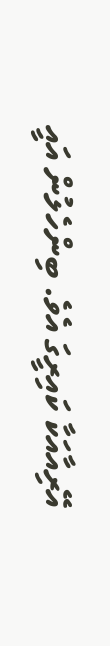އޭރިއާއަކާ ކައިރީގަ އެވެ. ބިންހެލުން އައީ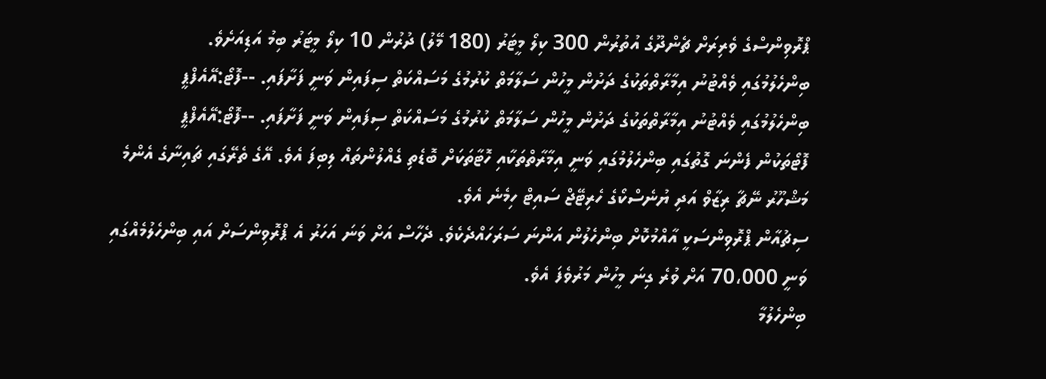ޕްރޮވިންސްގެ ވެރިރަށް ޗެންދޫގެ އުތުރުން 300 ކިލޯ މީޓަރު (180 މޭލު) ދުރުން 10 ކިލޯ މީޓަރު ބިމު އަޑިއަށެވެ.
ބިންހެލުމުގައި ވެއްޓުނު އިމާރާތްތަކުގެ ދަށުން މީހުން ސަލާމަތް ކުރުމުގެ މަސައްކަތް ސިފައިން ވަނީ ފަށާފައި. --ފޮޓޯ:އޭއެފްޕީ
ބިންހެލުމުގައި ވެއްޓުނު އިމާރާތްތަކުގެ ދަށުން މީހުން ސަލާމަތް ކުރުމުގެ މަސައްކަތް ސިފައިން ވަނީ ފަށާފައި. --ފޮޓޯ:އޭއެފްޕީ
ފޮޓޯތަކުން ފެންނަ ގޮތުގައި ބިންހެލުމުގައި ވަނީ އިމާރާތްތަކާއި ހޮޓާތަކަށް ބޮޑެތި ގެއްލުންތައް ލިބިފަ އެވެ. އޭގެ ތެރޭގައި ޗައިނާގެ އެންމެ މަޝްހޫރު ނޭޗާ ރިޒާވް އަދި ޔުނެސްކޯގެ ހެރިޓޭޖް ސައިޓް ހިމެނެ އެވެ.
ސިޗުއާން ޕްރޮވިންސަކީ އާއްމުކޮށް ބިންހެލުން އަންނަ ސަރަހައްދެކެވެ. ދެހާސް އަށް ވަނަ އަހަރު އެ ޕްރޮވިންސަށް އައި ބިންހެލުމެއްގައި ވަނީ 70،000 އަށް ވުރެ ގިނަ މީހުން މަރުވެފަ އެވެ.
ބިންހެލުމާ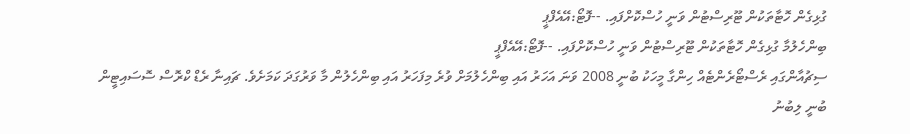ގުޅިގެން ހޮޓާތަކުން ޓޫރިސްޓުން ވަނީ ހުސްކޮށްފައި. --ފޮޓޯ:އޭއެފްޕީ
ބިންހެލުމާ ގުޅިގެން ހޮޓާތަކުން ޓޫރިސްޓުން ވަނީ ހުސްކޮށްފައި. --ފޮޓޯ:އޭއެފްޕީ
ސިޗުއާންގައި ރެސްޓޯރެންޓެއް ހިންގާ މީހަކު ބުނީ 2008 ވަނަ އަހަރު އައި ބިންހެލުމަށް ވުރެ މިފަހަރު އައި ބިންހެލުން މާ ވަރުގަދަ ކަމަށެވެ. ޗައިނާ ރެޑް ކްރޮސް ސޮސައިޓީން ބުނީ ލިބުނު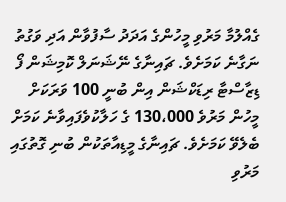ގެއްލުމާ މަރުވި މީހުންގެ އަދަދު ސާފުވާން އަދި ވަގުތު ނަގާނެ ކަމަށެވެ. ޗައިނާގެ ނޭޝަނަލް ކޮމިޝަން ފޯ ޑިޒާސްޓާ ރިޑަކްޝަން އިން ބުނީ 100 ވަރަކަށް މީހުން މަރުވެ 130،000 ގެ ހަލާކުވެފައިވާނެ ކަމަށް ބެލެވޭ ކަމަށެވެ. ޗައިނާގެ މީޑިއާތަކުން ބުނި ގޮތުގައި މަރުވި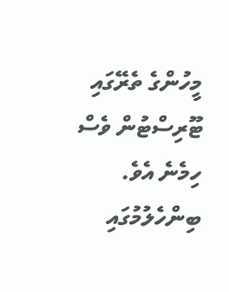މީހުންގެ ތެރޭގައި ޓޫރިސްޓުން ވެސް ހިމެނެ އެވެ.
ބިންހެލުމުގައި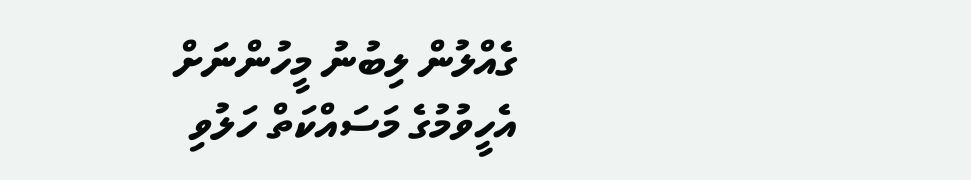ގެއްލުން ލިބުނު މީހުންނަށް އެހީވުމުގެ މަސައްކަތް ހަލުވި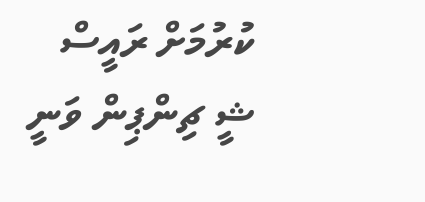ކުރުމަށް ރައީސް ޝީ ޗިންޕިން ވަނީ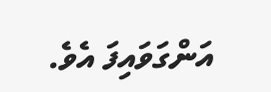އަންގަވައިފަ އެވެ.